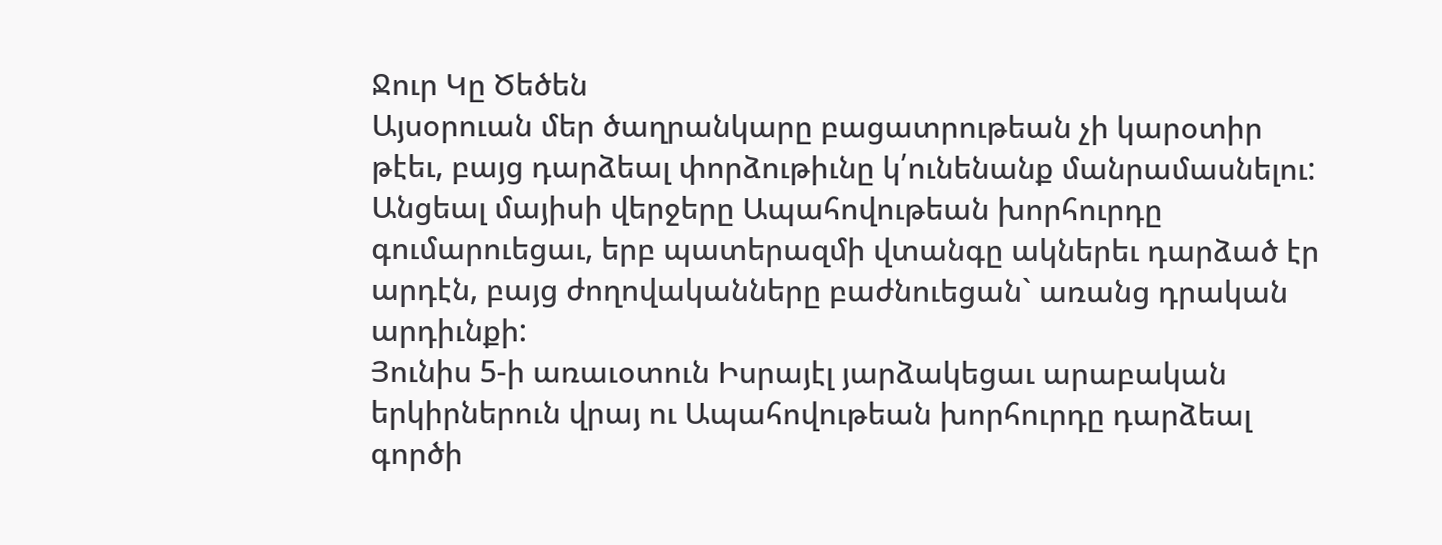Ջուր Կը Ծեծեն
Այսօրուան մեր ծաղրանկարը բացատրութեան չի կարօտիր թէեւ, բայց դարձեալ փորձութիւնը կ՛ունենանք մանրամասնելու:
Անցեալ մայիսի վերջերը Ապահովութեան խորհուրդը գումարուեցաւ, երբ պատերազմի վտանգը ակներեւ դարձած էր արդէն, բայց ժողովականները բաժնուեցան` առանց դրական արդիւնքի:
Յունիս 5-ի առաւօտուն Իսրայէլ յարձակեցաւ արաբական երկիրներուն վրայ ու Ապահովութեան խորհուրդը դարձեալ գործի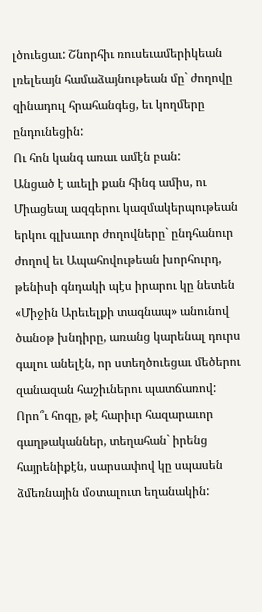լծուեցաւ: Շնորհիւ ռուսեւամերիկեան լռելեայն համաձայնութեան մը` ժողովը զինադուլ հրահանգեց, եւ կողմերը ընդունեցին:
Ու հոն կանգ առաւ ամէն բան:
Անցած է աւելի քան հինգ ամիս, ու Միացեալ ազգերու կազմակերպութեան երկու գլխաւոր ժողովները` ընդհանուր ժողով եւ Ապահովութեան խորհուրդ, թենիսի գնդակի պէս իրարու կը նետեն «Միջին Արեւելքի տագնապ» անունով ծանօթ խնդիրը, առանց կարենալ դուրս գալու անելէն, որ ստեղծուեցաւ մեծերու զանազան հաշիւներու պատճառով:
Որո՞ւ հոգը, թէ հարիւր հազարաւոր գաղթականներ, տեղահան` իրենց հայրենիքէն, սարսափով կը սպասեն ձմեռնային մօտալուտ եղանակին: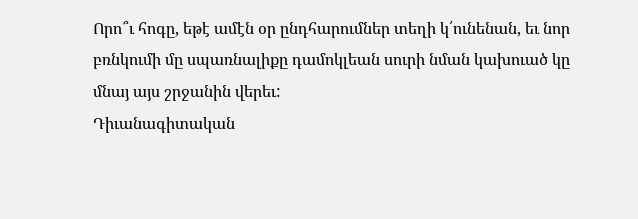Որո՞ւ հոգը, եթէ ամէն օր ընդհարումներ տեղի կ՛ունենան, եւ նոր բռնկումի մը սպառնալիքը դամոկլեան սուրի նման կախուած կը մնայ այս շրջանին վերեւ:
Դիւանագիտական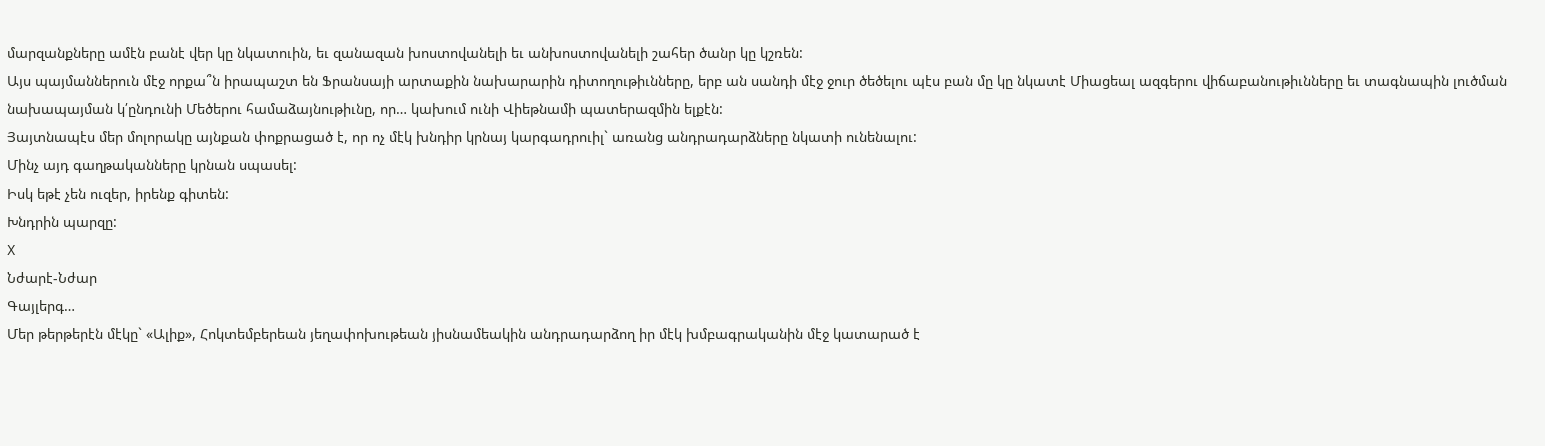մարզանքները ամէն բանէ վեր կը նկատուին, եւ զանազան խոստովանելի եւ անխոստովանելի շահեր ծանր կը կշռեն:
Այս պայմաններուն մէջ որքա՞ն իրապաշտ են Ֆրանսայի արտաքին նախարարին դիտողութիւնները, երբ ան սանդի մէջ ջուր ծեծելու պէս բան մը կը նկատէ Միացեալ ազգերու վիճաբանութիւնները եւ տագնապին լուծման նախապայման կ՛ընդունի Մեծերու համաձայնութիւնը, որ… կախում ունի Վիեթնամի պատերազմին ելքէն:
Յայտնապէս մեր մոլորակը այնքան փոքրացած է, որ ոչ մէկ խնդիր կրնայ կարգադրուիլ` առանց անդրադարձները նկատի ունենալու:
Մինչ այդ գաղթականները կրնան սպասել:
Իսկ եթէ չեն ուզեր, իրենք գիտեն:
Խնդրին պարզը:
X
Նժարէ-Նժար
Գայլերգ…
Մեր թերթերէն մէկը` «Ալիք», Հոկտեմբերեան յեղափոխութեան յիսնամեակին անդրադարձող իր մէկ խմբագրականին մէջ կատարած է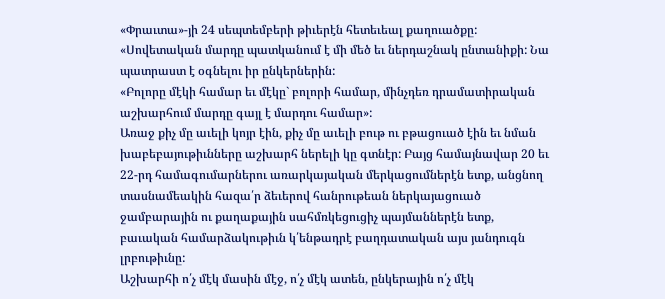«Փրաւտա»-յի 24 սեպտեմբերի թիւերէն հետեւեալ քաղուածքը:
«Սովետական մարդը պատկանում է մի մեծ եւ ներդաշնակ ընտանիքի: Նա պատրաստ է օգնելու իր ընկերներին:
«Բոլորը մէկի համար եւ մէկը` բոլորի համար, մինչդեռ դրամատիրական աշխարհում մարդը գայլ է մարդու համար»:
Առաջ քիչ մը աւելի կոյր էին, քիչ մը աւելի բութ ու բթացուած էին եւ նման խաբեբայութիւնները աշխարհ ներելի կը գտնէր: Բայց համայնավար 20 եւ 22-րդ համագումարներու առարկայական մերկացումներէն ետք, անցնող տասնամեակին հազա՛ր ձեւերով հանրութեան ներկայացուած ջամբարային ու քաղաքային սահմռկեցուցիչ պայմաններէն ետք, բաւական համարձակութիւն կ՛ենթադրէ բաղդատական այս յանդուգն լրբութիւնը:
Աշխարհի ո՛չ մէկ մասին մէջ, ո՛չ մէկ ատեն, ընկերային ո՛չ մէկ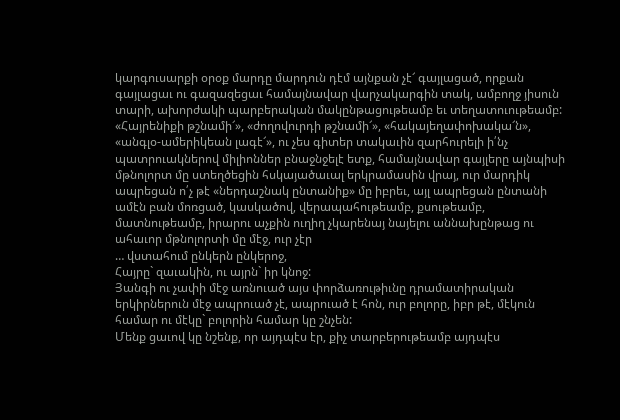կարգուսարքի օրօք մարդը մարդուն դէմ այնքան չէ՜ գայլացած, որքան գայլացաւ ու գազազեցաւ համայնավար վարչակարգին տակ, ամբողջ յիսուն տարի, ախորժակի պարբերական մակընթացութեամբ եւ տեղատուութեամբ:
«Հայրենիքի թշնամի՜», «ժողովուրդի թշնամի՜», «հակայեղափոխակա՜ն», «անգլօ-ամերիկեան լագէ՜», ու չես գիտեր տակաւին զարհուրելի ի՛նչ պատրուակներով միլիոններ բնաջնջելէ ետք, համայնավար գայլերը այնպիսի մթնոլորտ մը ստեղծեցին հսկայածաւալ երկրամասին վրայ, ուր մարդիկ ապրեցան ո՛չ թէ «ներդաշնակ ընտանիք» մը իբրեւ, այլ ապրեցան ընտանի ամէն բան մոռցած, կասկածով, վերապահութեամբ, քսութեամբ, մատնութեամբ, իրարու աչքին ուղիղ չկարենայ նայելու աննախընթաց ու ահաւոր մթնոլորտի մը մէջ, ուր չէր
… վստահում ընկերն ընկերոջ,
Հայրը` զաւակին, ու այրն` իր կնոջ:
Յանգի ու չափի մէջ առնուած այս փորձառութիւնը դրամատիրական երկիրներուն մէջ ապրուած չէ, ապրուած է հոն, ուր բոլորը, իբր թէ, մէկուն համար ու մէկը` բոլորին համար կը շնչեն:
Մենք ցաւով կը նշենք, որ այդպէս էր, քիչ տարբերութեամբ այդպէս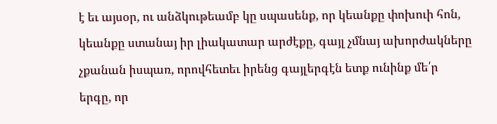է եւ այսօր, ու անձկութեամբ կը սպասենք, որ կեանքը փոխուի հոն, կեանքը ստանայ իր լիակատար արժէքը, գայլ չմնայ ախորժակները չքանան իսպառ, որովհետեւ իրենց գայլերգէն ետք ունինք մե՛ր երգը, որ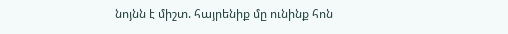նոյնն է միշտ. հայրենիք մը ունինք հոն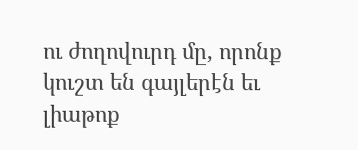ու ժողովուրդ մը, որոնք կուշտ են գայլերէն եւ լիաթոք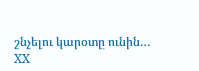շնչելու կարօտը ունին…
XX